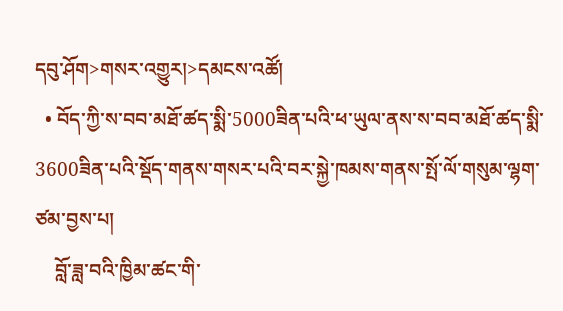དབུ་ཤོག>གསར་འགྱུར།>དམངས་འཚོ།
  • བོད་ཀྱི་ས་བབ་མཐོ་ཚད་སྨི་5000ཟིན་པའི་ཕ་ཡུལ་ནས་ས་བབ་མཐོ་ཚད་སྨི་3600ཟིན་པའི་སྡོད་གནས་གསར་པའི་བར་སྐྱེ་ཁམས་གནས་སྤོ་ལོ་གསུམ་ལྷག་ཙམ་བྱས་པ།
    བློ་ཟླ་བའི་ཁྱིམ་ཚང་གི་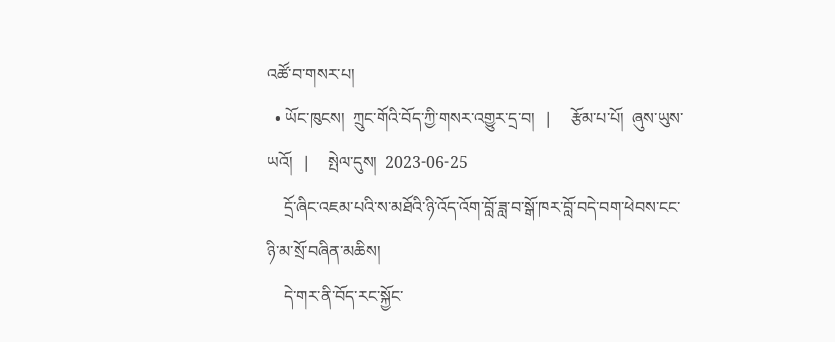འཚོ་བ་གསར་པ།
  • ཡོང་ཁུངས།  ཀྲུང་གོའི་བོད་ཀྱི་གསར་འགྱུར་དྲ་བ།   |     རྩོམ་པ་པོ།  ཞུས་ཡུས་ཡའོ།   |     སྤེལ་དུས།  2023-06-25
    དྲོ་ཞིང་འཇམ་པའི་ས་མཐོའི་ཉི་འོད་འོག་བློ་ཟླ་བ་སྒོ་ཁར་བློ་བདེ་བག་ཕེབས་ངང་ཉི་མ་སྲོ་བཞིན་མཆིས།
    དེ་གར་ནི་བོད་རང་སྐྱོང་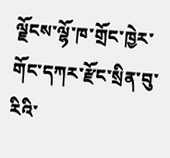ལྗོངས་ལྷོ་ཁ་གྲོང་ཁྱེར་གོང་དཀར་རྫོང་སྲིན་བུ་རིའི་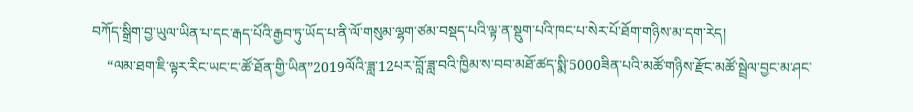བཀོད་སྒྲིག་བྱ་ཡུལ་ཡིན་པ་དང་རྒད་པོའི་རྒྱབ་ཏུ་ཡོད་པ་ནི་ལོ་གསུམ་ལྷག་ཙམ་བསྡད་པའི་ལྟ་ན་སྡུག་པའི་ཁང་པ་སེར་པོ་ཐོག་གཉིས་མ་དག་རེད།
    “ལམ་ཐག་ཇི་ལྟར་རིང་ཡང་ང་ཚོ་ཐོན་གྱི་ཡིན”2019ལོའི་ཟླ་12པར་བློ་ཟླ་བའི་ཁྱིམ་ས་བབ་མཐོ་ཚད་སྨི་5000ཟིན་པའི་མཚོ་གཉིས་རྫོང་མཚོ་སྦྲེལ་བྱང་མ་ཤང་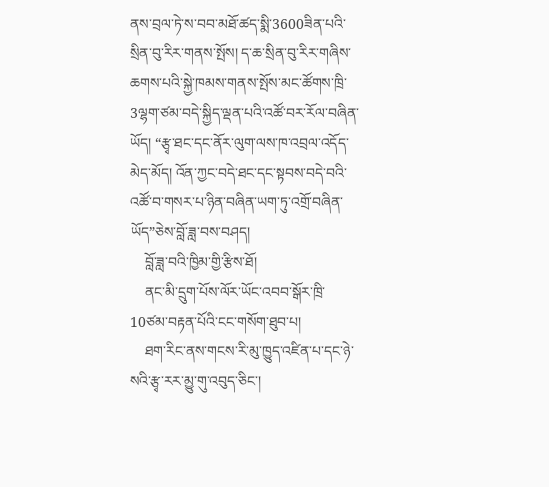ནས་བྲལ་ཏེ་ས་བབ་མཐོ་ཚད་སྨི་3600ཟིན་པའི་སྲིན་བུ་རིར་གནས་སྤོས། ད་ཆ་སྲིན་བུ་རིར་གཞིས་ཆགས་པའི་སྐྱེ་ཁམས་གནས་སྤོས་མང་ཚོགས་ཁྲི་3ལྷག་ཙམ་བདེ་སྐྱིད་ལྡན་པའི་འཚོ་བར་རོལ་བཞིན་ཡོད། “རྩྭ་ཐང་དང་ནོར་ལུག་ལས་ཁ་འབྲལ་འདོད་མེད་མོད། འོན་ཀྱང་བདེ་ཐང་དང་སྟབས་བདེ་བའི་འཚོ་བ་གསར་པ་ཉིན་བཞིན་ཡག་ཏུ་འགྲོ་བཞིན་ཡོད”ཅེས་བློ་ཟླ་བས་བཤད།
    བློ་ཟླ་བའི་ཁྱིམ་གྱི་རྩིས་ཐོ།
    ནང་མི་དྲུག་པོས་ལོར་ཡོང་འབབ་སྒོར་ཁྲི་10ཙམ་བརྟན་པོའི་ངང་གསོག་ཐུབ་པ།
    ཐག་རིང་ནས་གངས་རི་མུ་ཁྱུད་འཛིན་པ་དང་ཉེ་སའི་རྩྭ་རར་མྱུ་གུ་འབུད་ཅིང་།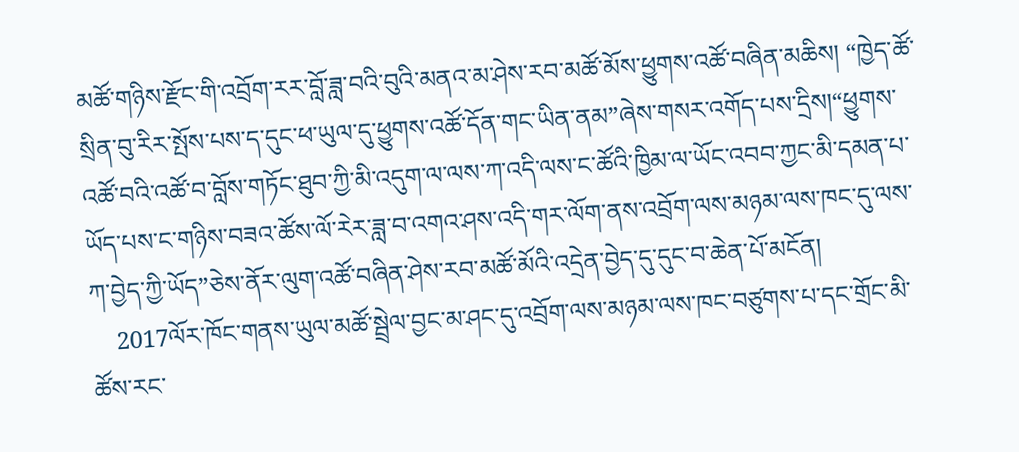མཚོ་གཉིས་རྫོང་གི་འབྲོག་རར་བློ་ཟླ་བའི་བུའི་མནའ་མ་ཤེས་རབ་མཚོ་མོས་ཕྱུགས་འཚོ་བཞིན་མཆིས། “ཁྱེད་ཚོ་སྲིན་བུ་རིར་སྤོས་པས་ད་དུང་ཕ་ཡུལ་དུ་ཕྱུགས་འཚོ་དོན་གང་ཡིན་ནམ”ཞེས་གསར་འགོད་པས་དྲིས།“ཕྱུགས་འཚོ་བའི་འཚོ་བ་བློས་གཏོང་ཐུབ་ཀྱི་མི་འདུག་ལ་ལས་ཀ་འདི་ལས་ང་ཚོའི་ཁྱིམ་ལ་ཡོང་འབབ་ཀྱང་མི་དམན་པ་ཡོད་པས་ང་གཉིས་བཟའ་ཚོས་ལོ་རེར་ཟླ་བ་འགའ་ཤས་འདི་གར་ལོག་ནས་འབྲོག་ལས་མཉམ་ལས་ཁང་དུ་ལས་ཀ་བྱེད་ཀྱི་ཡོད”ཅེས་ནོར་ལུག་འཚོ་བཞིན་ཤེས་རབ་མཚོ་མོའི་འདྲེན་བྱེད་དུ་དུང་བ་ཆེན་པོ་མངོན།
    2017ལོར་ཁོང་གནས་ཡུལ་མཚོ་སྦྲེལ་བྱང་མ་ཤང་དུ་འབྲོག་ལས་མཉམ་ལས་ཁང་བཙུགས་པ་དང་གྲོང་མི་ཚོས་རང་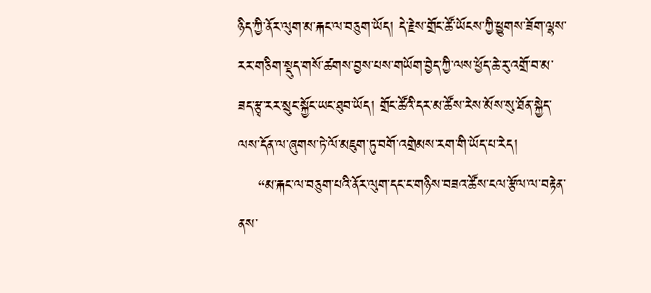ཉིད་ཀྱི་ནོར་ལུག་མ་རྐང་ལ་བཅུག་ཡོད། དེ་རྗེས་གྲོང་ཚོ་ཡོངས་ཀྱི་ཕྱུགས་ཟོག་ལྷས་རར་གཅིག་སྡུད་གསོ་ཚགས་བྱས་པས་གཡོག་བྱེད་ཀྱི་ལས་ཕྱོད་ཆེ་རུ་འགྲོ་བ་མ་ཟད་རྩྭ་རར་སྲུང་སྐྱོང་ཡང་ཐུབ་ཡོད། གྲོང་ཚོའི་དར་མ་ཚོས་རེས་མོས་སུ་ཐོན་སྐྱེད་ལས་དོན་ལ་ཞུགས་ཏེ་ལོ་མཇུག་ཏུ་བགོ་འགྲེམས་རག་གི་ཡོད་པ་རེད།
    “མ་རྐང་ལ་བཅུག་པའི་ནོར་ལུག་དང་ང་གཉིས་བཟའ་ཚོས་ངལ་རྩོལ་ལ་བརྟེན་ནས་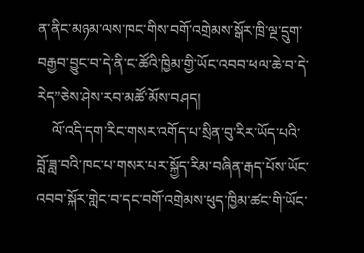ན་ནིང་མཉམ་ལས་ཁང་གིས་བགོ་འགྲེམས་སྒོར་ཁྲི་ལྔ་དྲུག་བརྒྱབ་བྱུང་བ་དེ་ནི་ང་ཚོའི་ཁྱིམ་གྱི་ཡོང་འབབ་ཕལ་ཆེ་བ་དེ་རེད”ཅེས་ཤེས་རབ་མཚོ་མོས་བཤད།
    ལོ་འདི་དག་རིང་གསར་འགོད་པ་སྲིན་བུ་རིར་ཡོད་པའི་བློ་ཟླ་བའི་ཁང་པ་གསར་པར་སྐྱོད་རིམ་བཞིན་རྒད་པོས་ཡོང་འབབ་སྐོར་གླེང་བ་དང་བགོ་འགྲེམས་ཕུད་ཁྱིམ་ཚང་གི་ཡོང་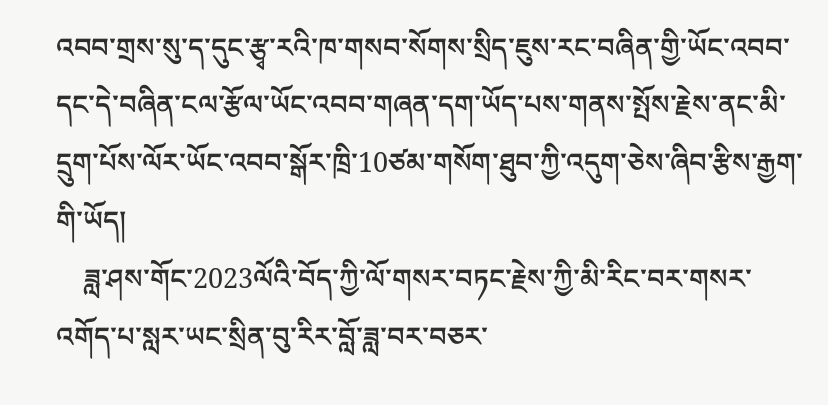འབབ་གྲས་སུ་ད་དུང་རྩྭ་རའི་ཁ་གསབ་སོགས་སྲིད་ཇུས་རང་བཞིན་གྱི་ཡོང་འབབ་དང་དེ་བཞིན་ངལ་རྩོལ་ཡོང་འབབ་གཞན་དག་ཡོད་པས་གནས་སྤོས་རྗེས་ནང་མི་དྲུག་པོས་ལོར་ཡོང་འབབ་སྒོར་ཁྲི་10ཙམ་གསོག་ཐུབ་ཀྱི་འདུག་ཅེས་ཞིབ་རྩིས་རྒྱག་གི་ཡོད།
    ཟླ་ཤས་གོང་2023ལོའི་བོད་ཀྱི་ལོ་གསར་བཏང་རྗེས་ཀྱི་མི་རིང་བར་གསར་འགོད་པ་སླར་ཡང་སྲིན་བུ་རིར་བློ་ཟླ་བར་བཅར་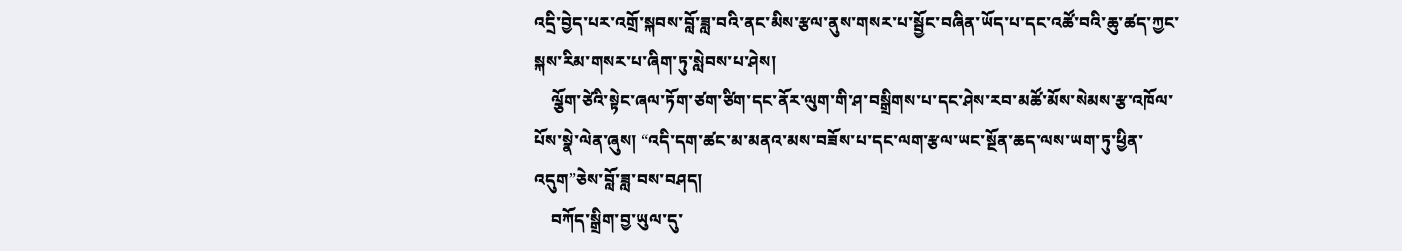འདྲི་བྱེད་པར་འགྲོ་སྐབས་བློ་ཟླ་བའི་ནང་མིས་རྩལ་ནུས་གསར་པ་སྦྱོང་བཞིན་ཡོད་པ་དང་འཚོ་བའི་ཆུ་ཚད་ཀྱང་སྐས་རིམ་གསར་པ་ཞིག་ཏུ་སླེབས་པ་ཤེས།
    ལྕོག་ཙེའི་སྟེང་ཞལ་ཏོག་ཙག་ཙིག་དང་ནོར་ལུག་གི་ཤ་བསྒྲིགས་པ་དང་ཤེས་རབ་མཚོ་མོས་སེམས་རྩ་འཁོལ་པོས་སྣེ་ལེན་ཞུས། “འདི་དག་ཚང་མ་མནའ་མས་བཟོས་པ་དང་ལག་རྩལ་ཡང་སྔོན་ཆད་ལས་ཡག་ཏུ་ཕྱིན་འདུག”ཅེས་བློ་ཟླ་བས་བཤད།
    བཀོད་སྒྲིག་བྱ་ཡུལ་དུ་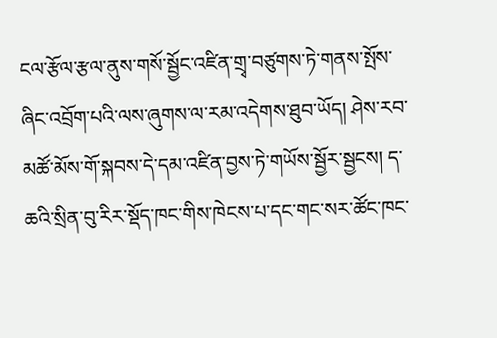ངལ་རྩོལ་རྩལ་ནུས་གསོ་སྦྱོང་འཛིན་གྲྭ་བཙུགས་ཏེ་གནས་སྤོས་ཞིང་འབྲོག་པའི་ལས་ཞུགས་ལ་རམ་འདེགས་ཐུབ་ཡོད། ཤེས་རབ་མཚོ་མོས་གོ་སྐབས་དེ་དམ་འཛིན་བྱས་ཏེ་གཡོས་སྦྱོར་སྦྱངས། ད་ཆའི་སྲིན་བུ་རིར་སྡོད་ཁང་གིས་ཁེངས་པ་དང་གང་སར་ཚོང་ཁང་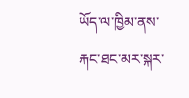ཡོད་ལ་ཁྱིམ་ནས་རྐང་ཐང་མར་སྐར་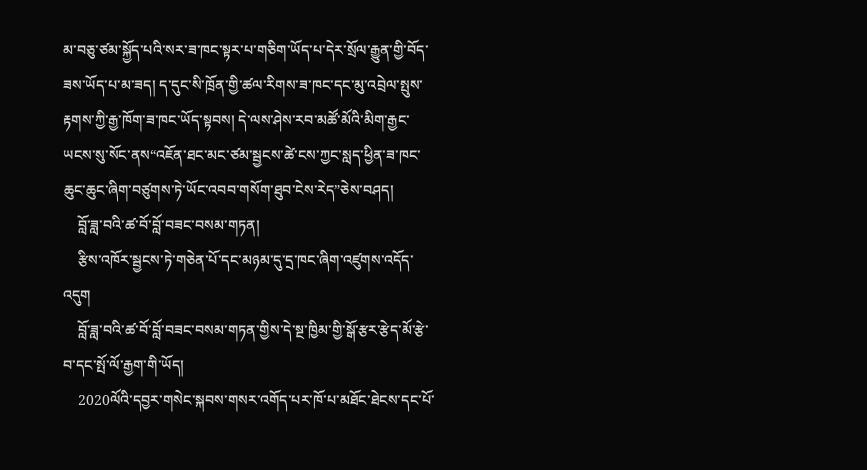མ་བཅུ་ཙམ་སྐྱོད་པའི་སར་ཟ་ཁང་སྟར་པ་གཅིག་ཡོད་པ་དེར་སྲོལ་རྒྱུན་གྱི་བོད་ཟས་ཡོད་པ་མ་ཟད། ད་དུང་སི་ཁྲོན་གྱི་ཚལ་རིགས་ཟ་ཁང་དང་མུ་འབྲེལ་སྤུས་རྟགས་ཀྱི་རྒྱ་ཁོག་ཟ་ཁང་ཡོད་སྟབས། དེ་ལས་ཤེས་རབ་མཚོ་མོའི་མིག་རྒྱང་ཡངས་སུ་སོང་ནས“འཇོན་ཐང་མང་ཙམ་སྦྱངས་ཚེ་ངས་ཀྱང་སླད་ཕྱིན་ཟ་ཁང་ཆུང་ཆུང་ཞིག་བཙུགས་ཏེ་ཡོང་འབབ་གསོག་ཐུབ་ངེས་རེད”ཅེས་བཤད།
    བློ་ཟླ་བའི་ཚ་བོ་བློ་བཟང་བསམ་གཏན།
    རྩིས་འཁོར་སྦྱངས་ཏེ་གཅེན་པོ་དང་མཉམ་དུ་དྲ་ཁང་ཞིག་འཛུགས་འདོད་འདུག
    བློ་ཟླ་བའི་ཚ་བོ་བློ་བཟང་བསམ་གཏན་གྱིས་དེ་སྔ་ཁྱིམ་གྱི་སྒོ་རྩར་རྩེད་མོ་རྩེ་བ་དང་སྤོ་ལོ་རྒྱག་གི་ཡོད།
    2020ལོའི་དབྱར་གསེང་སྐབས་གསར་འགོད་པར་ཁོ་པ་མཐོང་ཐེངས་དང་པོ་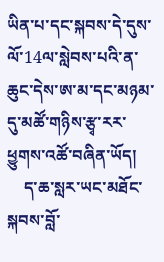ཡིན་པ་དང་སྐབས་དེ་དུས་ལོ་14ལ་སླེབས་པའི་ན་ཆུང་དེས་ཨ་མ་དང་མཉམ་དུ་མཚོ་གཉིས་རྩྭ་རར་ཕྱུགས་འཚོ་བཞིན་ཡོད།
    ད་ཆ་སླར་ཡང་མཐོང་སྐབས་བློ་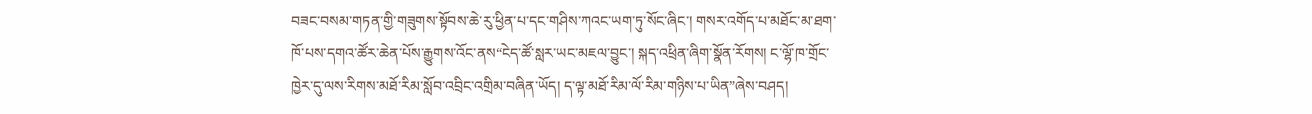བཟང་བསམ་གཏན་གྱི་གཟུགས་སྟོབས་ཆེ་རུ་ཕྱིན་པ་དང་གཤིས་ཀའང་ཡག་ཏུ་སོང་ཞིང་། གསར་འགོད་པ་མཐོང་མ་ཐག་ཁོ་པས་དགའ་ཚོར་ཆེན་པོས་རྒྱུགས་འོང་ནས“ངེད་ཚོ་སླར་ཡང་མཇལ་བྱུང་། སྐད་འཕྲིན་ཞིག་སྣོན་རོགས། ང་ལྷོ་ཁ་གྲོང་ཁྱེར་དུ་ལས་རིགས་མཐོ་རིམ་སློབ་འབྲིང་འགྲིམ་བཞིན་ཡོད། ད་ལྟ་མཐོ་རིམ་ལོ་རིམ་གཉིས་པ་ཡིན”ཞེས་བཤད།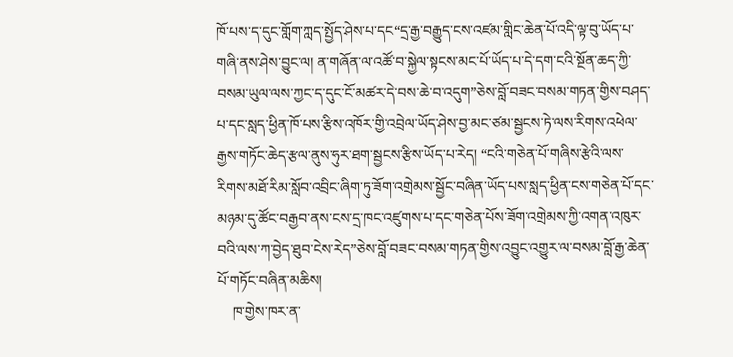ཁོ་པས་ད་དུང་གློག་ཀླད་སྤྱོད་ཤེས་པ་དང“དྲ་རྒྱ་བརྒྱུད་ངས་འཛམ་གླིང་ཆེན་པོ་འདི་ལྟ་བུ་ཡོད་པ་གཞི་ནས་ཤེས་བྱུང་ལ། ན་གཞོན་ལ་འཚོ་བ་སྐྱེལ་སྟངས་མང་པོ་ཡོད་པ་དེ་དག་ངའི་སྔོན་ཆད་ཀྱི་བསམ་ཡུལ་ལས་ཀྱང་ད་དུང་ངོ་མཚར་དེ་བས་ཆེ་བ་འདུག”ཅེས་བློ་བཟང་བསམ་གཏན་གྱིས་བཤད་པ་དང་སླད་ཕྱིན་ཁོ་པས་རྩིས་འཁོར་གྱི་འབྲེལ་ཡོད་ཤེས་བྱ་མང་ཙམ་སྦྱངས་ཏེ་ལས་རིགས་འཕེལ་རྒྱས་གཏོང་ཆེད་རྩལ་ནུས་ཧུར་ཐག་སྦྱངས་རྩིས་ཡོད་པ་རེད། “ངའི་གཅེན་པོ་གཞིས་རྩེའི་ལས་རིགས་མཐོ་རིམ་སློབ་འབྲིང་ཞིག་ཏུ་ཟོག་འགྲེམས་སྦྱོང་བཞིན་ཡོད་པས་སླད་ཕྱིན་ངས་གཅེན་པོ་དང་མཉམ་དུ་ཚོང་བརྒྱབ་ནས་ངས་དྲ་ཁང་འཛུགས་པ་དང་གཅེན་པོས་ཟོག་འགྲེམས་ཀྱི་འགན་འཁུར་བའི་ལས་ཀ་བྱེད་ཐུབ་ངེས་རེད”ཅེས་བློ་བཟང་བསམ་གཏན་གྱིས་འབྱུང་འགྱུར་ལ་བསམ་བློ་རྒྱ་ཆེན་པོ་གཏོང་བཞིན་མཆིས།
    ཁ་གྱེས་ཁར་ན་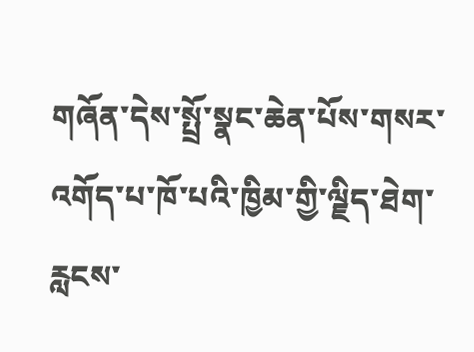གཞོན་དེས་སྤྲོ་སྣང་ཆེན་པོས་གསར་འགོད་པ་ཁོ་པའི་ཁྱིམ་གྱི་ལྗིད་ཐེག་རླངས་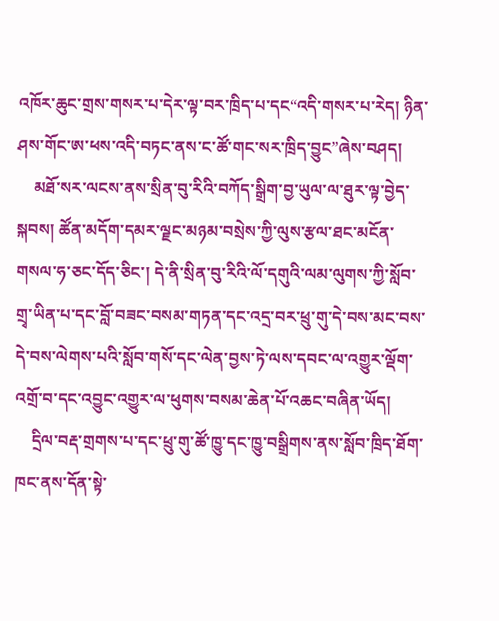འཁོར་ཆུང་གྲས་གསར་པ་དེར་ལྟ་བར་ཁྲིད་པ་དང“འདི་གསར་པ་རེད། ཉིན་ཤས་གོང་ཨ་ཕས་འདི་བཏང་ནས་ང་ཚོ་གང་སར་ཁྲིད་བྱུང”ཞེས་བཤད།
    མཐོ་སར་ལངས་ནས་སྲིན་བུ་རིའི་བཀོད་སྒྲིག་བྱ་ཡུལ་ལ་ཐུར་ལྟ་བྱེད་སྐབས། ཚོན་མདོག་དམར་ལྗང་མཉམ་བསྲེས་ཀྱི་ལུས་རྩལ་ཐང་མངོན་གསལ་ཧ་ཅང་དོད་ཅིང་། དེ་ནི་སྲིན་བུ་རིའི་ལོ་དགུའི་ལམ་ལུགས་ཀྱི་སློབ་གྲྭ་ཡིན་པ་དང་བློ་བཟང་བསམ་གཏན་དང་འདྲ་བར་ཕྲུ་གུ་དེ་བས་མང་བས་དེ་བས་ལེགས་པའི་སློབ་གསོ་དང་ལེན་བྱས་ཏེ་ལས་དབང་ལ་འགྱུར་ལྡོག་འགྲོ་བ་དང་འབྱུང་འགྱུར་ལ་ཕུགས་བསམ་ཆེན་པོ་འཆང་བཞིན་ཡོད།
    དྲིལ་བརྡ་གྲགས་པ་དང་ཕྲུ་གུ་ཚོ་ཁྱུ་དང་ཁྱུ་བསྒྲིགས་ནས་སློབ་ཁྲིད་ཐོག་ཁང་ནས་དོན་སྟེ་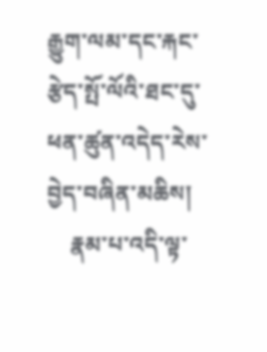རྒྱུག་ལམ་དང་རྐང་རྩེད་སྤོ་ལོའི་ཐང་དུ་ཕན་ཚུན་འདེད་རེས་བྱེད་བཞིན་མཆིས།
    རྣམ་པ་འདི་ལྟ་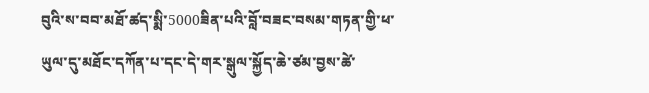བུའི་ས་བབ་མཐོ་ཚད་སྨི་5000ཟིན་པའི་བློ་བཟང་བསམ་གཏན་གྱི་ཕ་ཡུལ་དུ་མཐོང་དཀོན་པ་དང་དེ་གར་སྒུལ་སྐྱོད་ཆེ་ཙམ་བྱས་ཚེ་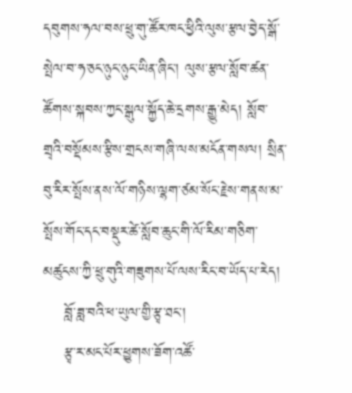དབུགས་ཧལ་བས་ཕྲུ་གུ་ཚོར་ཁང་ཕྱིའི་ལུས་རྩལ་བྱེད་སྒོ་སྤེལ་བ་ཧ་ཅང་ཉུང་ཉུང་ཡིན་ཞིང་། ལུས་རྩལ་སློབ་ཚན་ཚོགས་སྐབས་ཀྱང་སྒུལ་སྐྱོད་ཆེ་དྲགས་རྒྱུ་མེད། སློབ་གྲྭའི་བསྡོམས་རྩིས་གྲངས་གཞི་ལས་མངོན་གསལ། སྲིན་བུ་རིར་སྤོས་ནས་ལོ་གཉིས་ལྷག་ཙམ་སོང་རྗེས་གནས་མ་སྤོས་གོང་དང་བསྡུར་ཚེ་སློབ་ཆུང་གི་ལོ་རིམ་གཅིག་མཚུངས་ཀྱི་ཕྲུ་གུའི་གཟུགས་པོ་ལས་རིང་བ་ཡོད་པ་རེད།
    བློ་ཟླ་བའི་ཕ་ཡུལ་གྱི་རྩྭ་ཐང་།
    རྩྭ་ར་མང་པོར་ཕྱུགས་ཟོག་འཚོ་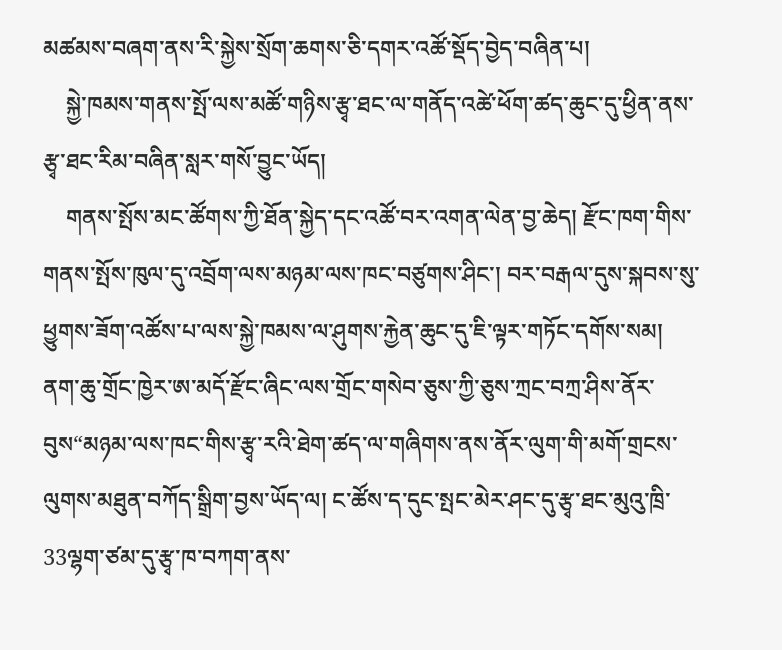མཚམས་བཞག་ནས་རི་སྐྱེས་སྲོག་ཆགས་ཅི་དགར་འཚོ་སྡོད་བྱེད་བཞིན་པ།
    སྐྱེ་ཁམས་གནས་སྤོ་ལས་མཚོ་གཉིས་རྩྭ་ཐང་ལ་གནོད་འཚེ་ཕོག་ཚད་ཆུང་དུ་ཕྱིན་ནས་རྩྭ་ཐང་རིམ་བཞིན་སླར་གསོ་བྱུང་ཡོད།
    གནས་སྤོས་མང་ཚོགས་ཀྱི་ཐོན་སྐྱེད་དང་འཚོ་བར་འགན་ལེན་བྱ་ཆེད། རྫོང་ཁག་གིས་གནས་སྤོས་ཁུལ་དུ་འབྲོག་ལས་མཉམ་ལས་ཁང་བཙུགས་ཤིང་། བར་བརྒལ་དུས་སྐབས་སུ་ཕྱུགས་ཟོག་འཚོས་པ་ལས་སྐྱེ་ཁམས་ལ་ཤུགས་རྐྱེན་ཆུང་དུ་ཇི་ལྟར་གཏོང་དགོས་སམ། ནག་ཆུ་གྲོང་ཁྱེར་ཨ་མདོ་རྫོང་ཞིང་ལས་གྲོང་གསེབ་ཅུས་ཀྱི་ཅུས་ཀྲང་བཀྲ་ཤིས་ནོར་བུས“མཉམ་ལས་ཁང་གིས་རྩྭ་རའི་ཐེག་ཚད་ལ་གཞིགས་ནས་ནོར་ལུག་གི་མགོ་གྲངས་ལུགས་མཐུན་བཀོད་སྒྲིག་བྱས་ཡོད་ལ། ང་ཚོས་ད་དུང་སྤང་མེར་ཤང་དུ་རྩྭ་ཐང་མུའུ་ཁྲི་33ལྷག་ཙམ་དུ་རྩྭ་ཁ་བཀག་ནས་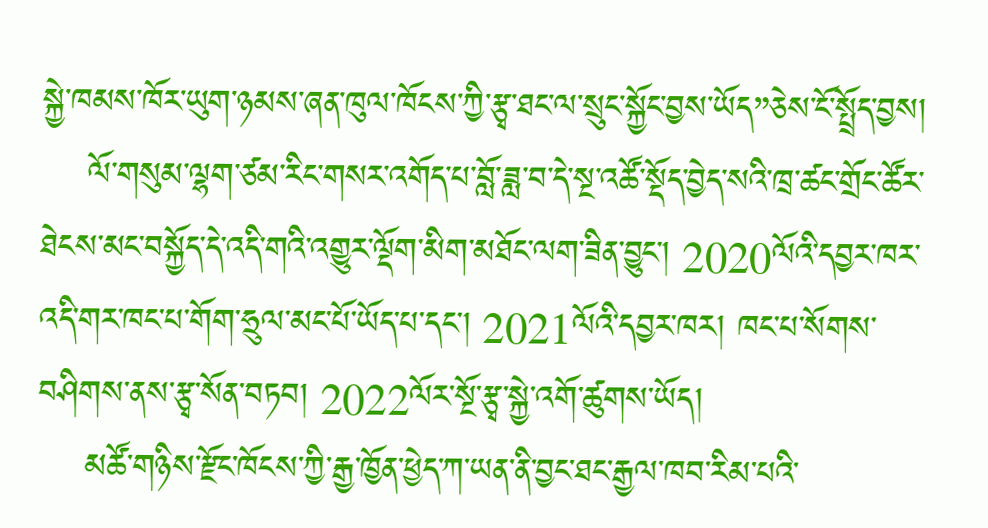སྐྱེ་ཁམས་ཁོར་ཡུག་ཉམས་ཞན་ཁུལ་ཁོངས་ཀྱི་རྩྭ་ཐང་ལ་སྲུང་སྐྱོང་བྱས་ཡོད”ཅེས་ངོ་སྤྲོད་བྱས།
    ལོ་གསུམ་ལྷག་ཙམ་རིང་གསར་འགོད་པ་བློ་ཟླ་བ་དེ་སྔ་འཚོ་སྡོད་བྱེད་སའི་ཁྲ་ཚང་གྲོང་ཚོར་ཐེངས་མང་བསྐྱོད་དེ་འདི་གའི་འགྱུར་ལྡོག་མིག་མཐོང་ལག་ཟིན་བྱུང་། 2020ལོའི་དབྱར་ཁར་འདི་གར་ཁང་པ་གོག་ཧྲུལ་མང་པོ་ཡོད་པ་དང་། 2021ལོའི་དབྱར་ཁར། ཁང་པ་སོགས་བཤིགས་ནས་རྩྭ་སོན་བཏབ། 2022ལོར་སྔོ་རྩྭ་སྐྱེ་འགོ་ཚུགས་ཡོད།
    མཚོ་གཉིས་རྫོང་ཁོངས་ཀྱི་རྒྱ་ཁྱོན་ཕྱེད་ཀ་ཡན་ནི་བྱང་ཐང་རྒྱལ་ཁབ་རིམ་པའི་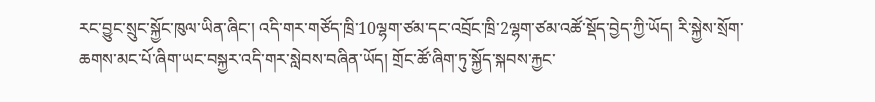རང་བྱུང་སྲུང་སྐྱོང་ཁུལ་ཡིན་ཞིང་། འདི་གར་གཙོད་ཁྲི་10ལྷག་ཙམ་དང་འབྲོང་ཁྲི་2ལྷག་ཙམ་འཚོ་སྡོད་བྱེད་ཀྱི་ཡོད། རི་སྐྱེས་སྲོག་ཆགས་མང་པོ་ཞིག་ཡང་བསྐྱར་འདི་གར་སླེབས་བཞིན་ཡོད། གྲོང་ཚོ་ཞིག་ཏུ་སྐྱོད་སྐབས་རྐྱང་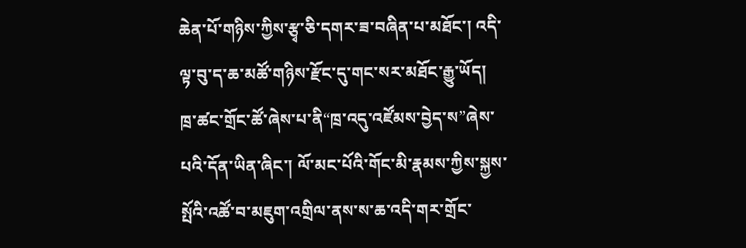ཆེན་པོ་གཉིས་ཀྱིས་རྩྭ་ཅི་དགར་ཟ་བཞིན་པ་མཐོང་། འདི་ལྟ་བུ་ད་ཆ་མཚོ་གཉིས་རྫོང་དུ་གང་སར་མཐོང་རྒྱུ་ཡོད། ཁྲ་ཚང་གྲོང་ཚོ་ཞེས་པ་ནི“ཁྲ་འདུ་འཛོམས་བྱེད་ས”ཞེས་པའི་དོན་ཡིན་ཞིང་། ལོ་མང་པོའི་གོང་མི་རྣམས་ཀྱིས་སྐྱས་སྤོའི་འཚོ་བ་མཇུག་འགྲིལ་ནས་ས་ཆ་འདི་གར་གྲོང་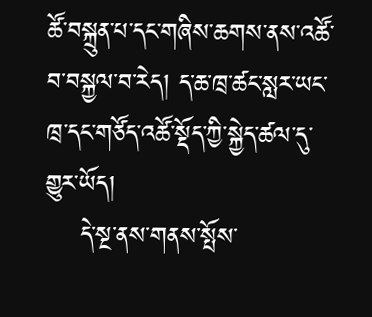ཚོ་བསྐྲུན་པ་དང་གཞིས་ཆགས་ནས་འཚོ་བ་བསྐྱལ་བ་རེད། ད་ཆ་ཁྲ་ཚང་སླར་ཡང་ཁྲ་དང་གཙོད་འཚོ་སྡོད་ཀྱི་སྐྱེད་ཚལ་དུ་གྱུར་ཡོད།
    དེ་སྔ་ནས་གནས་སྤོས་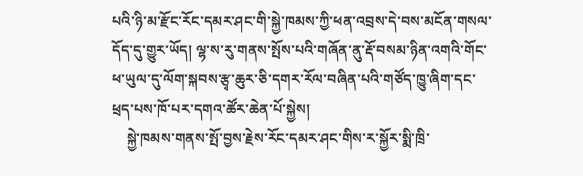པའི་ཉི་མ་རྫོང་རོང་དམར་ཤང་གི་སྐྱེ་ཁམས་ཀྱི་ཕན་འབྲས་དེ་བས་མངོན་གསལ་དོད་དུ་གྱུར་ཡོད། ལྷ་ས་རུ་གནས་སྤོས་པའི་གཞོན་ནུ་རྡོ་བསམ་ཉིན་འགའི་གོང་ཕ་ཡུལ་དུ་ལོག་སྐབས་རྩྭ་ཆུར་ཅི་དགར་རོལ་བཞིན་པའི་གཙོད་ཁྱུ་ཞིག་དང་ཕྲད་པས་ཁོ་པར་དགའ་ཚོར་ཆེན་པོ་སྐྱེས།
    སྐྱེ་ཁམས་གནས་སྤོ་བྱས་རྗེས་རོང་དམར་ཤང་གིས་ར་སྐྱོར་སྨི་ཁྲི་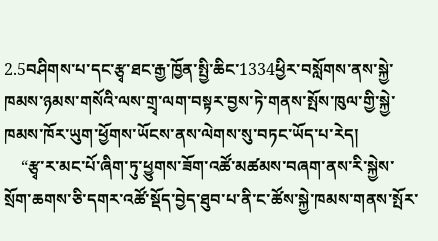2.5བཤིགས་པ་དང་རྩྭ་ཐང་རྒྱ་ཁྱོན་སྤྱི་ཆིང་1334ཕྱིར་བསློགས་ནས་སྐྱེ་ཁམས་ཉམས་གསོའི་ལས་གྲྭ་ལག་བསྟར་བྱས་ཏེ་གནས་སྤོས་ཁུལ་གྱི་སྐྱེ་ཁམས་ཁོར་ཡུག་ཕྱོགས་ཡོངས་ནས་ལེགས་སུ་བཏང་ཡོད་པ་རེད།
    “རྩྭ་ར་མང་པོ་ཞིག་ཏུ་ཕྱུགས་ཟོག་འཚོ་མཚམས་བཞག་ནས་རི་སྐྱེས་སྲོག་ཆགས་ཅི་དགར་འཚོ་སྡོད་བྱེད་ཐུབ་པ་ནི་ང་ཚོས་སྐྱེ་ཁམས་གནས་སྤོར་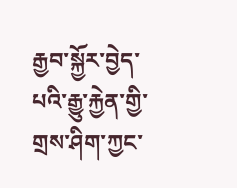རྒྱབ་སྐྱོར་བྱེད་པའི་རྒྱུ་རྐྱེན་གྱི་གྲས་ཤིག་ཀྱང་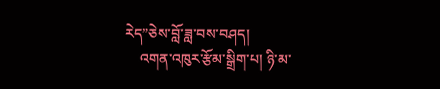རེད”ཅེས་བློ་ཟླ་བས་བཤད།
    འགན་འཁུར་རྩོམ་སྒྲིག་པ། ཉི་མ་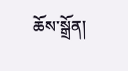ཆོས་སྒྲོན།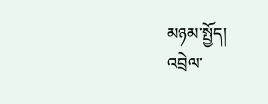མཉམ་སྤྱོད།
འབྲེལ་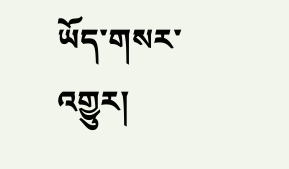ཡོད་གསར་འགྱུར།